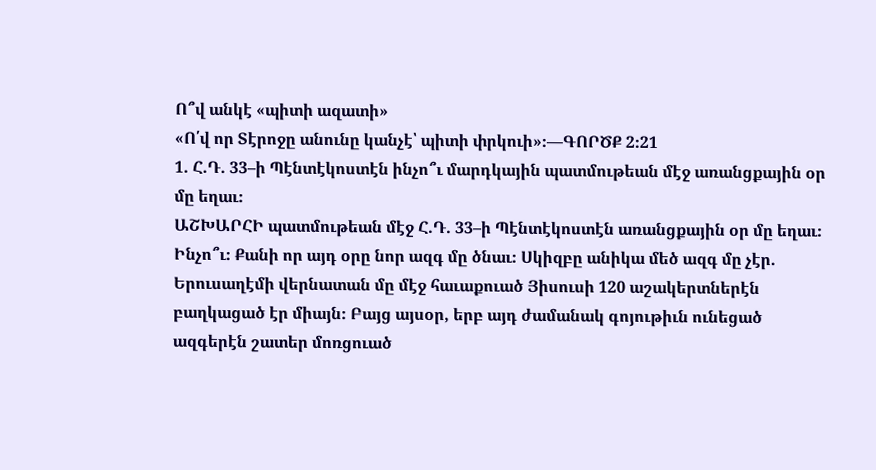Ո՞վ անկէ «պիտի ազատի»
«Ո՛վ որ Տէրոջը անունը կանչէ՝ պիտի փրկուի»։—ԳՈՐԾՔ 2։21
1. Հ.Դ. 33–ի Պէնտէկոստէն ինչո՞ւ մարդկային պատմութեան մէջ առանցքային օր մը եղաւ։
ԱՇԽԱՐՀԻ պատմութեան մէջ Հ.Դ. 33–ի Պէնտէկոստէն առանցքային օր մը եղաւ։ Ինչո՞ւ։ Քանի որ այդ օրը նոր ազգ մը ծնաւ։ Սկիզբը անիկա մեծ ազգ մը չէր. Երուսաղէմի վերնատան մը մէջ հաւաքուած Յիսուսի 120 աշակերտներէն բաղկացած էր միայն։ Բայց այսօր, երբ այդ ժամանակ գոյութիւն ունեցած ազգերէն շատեր մոռցուած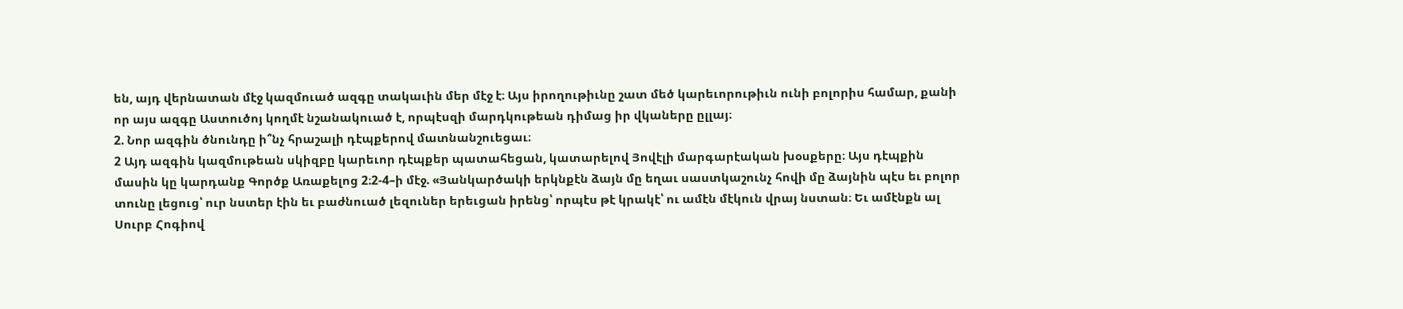են, այդ վերնատան մէջ կազմուած ազգը տակաւին մեր մէջ է։ Այս իրողութիւնը շատ մեծ կարեւորութիւն ունի բոլորիս համար, քանի որ այս ազգը Աստուծոյ կողմէ նշանակուած է, որպէսզի մարդկութեան դիմաց իր վկաները ըլլայ։
2. Նոր ազգին ծնունդը ի՞նչ հրաշալի դէպքերով մատնանշուեցաւ։
2 Այդ ազգին կազմութեան սկիզբը կարեւոր դէպքեր պատահեցան, կատարելով Յովէլի մարգարէական խօսքերը։ Այս դէպքին մասին կը կարդանք Գործք Առաքելոց 2։2-4–ի մէջ. «Յանկարծակի երկնքէն ձայն մը եղաւ սաստկաշունչ հովի մը ձայնին պէս եւ բոլոր տունը լեցուց՝ ուր նստեր էին եւ բաժնուած լեզուներ երեւցան իրենց՝ որպէս թէ կրակէ՝ ու ամէն մէկուն վրայ նստան։ Եւ ամէնքն ալ Սուրբ Հոգիով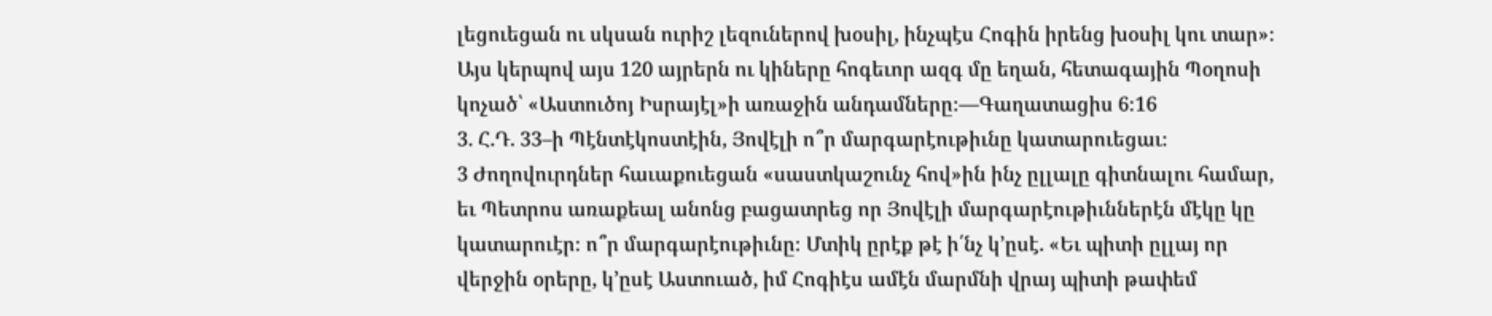լեցուեցան ու սկսան ուրիշ լեզուներով խօսիլ, ինչպէս Հոգին իրենց խօսիլ կու տար»։ Այս կերպով այս 120 այրերն ու կիները հոգեւոր ազգ մը եղան, հետագային Պօղոսի կոչած՝ «Աստուծոյ Իսրայէլ»ի առաջին անդամները։—Գաղատացիս 6։16
3. Հ.Դ. 33–ի Պէնտէկոստէին, Յովէլի ո՞ր մարգարէութիւնը կատարուեցաւ։
3 Ժողովուրդներ հաւաքուեցան «սաստկաշունչ հով»ին ինչ ըլլալը գիտնալու համար, եւ Պետրոս առաքեալ անոնց բացատրեց որ Յովէլի մարգարէութիւններէն մէկը կը կատարուէր։ ո՞ր մարգարէութիւնը։ Մտիկ ըրէք թէ ի՛նչ կ’ըսէ. «Եւ պիտի ըլլայ որ վերջին օրերը, կ’ըսէ Աստուած, իմ Հոգիէս ամէն մարմնի վրայ պիտի թափեմ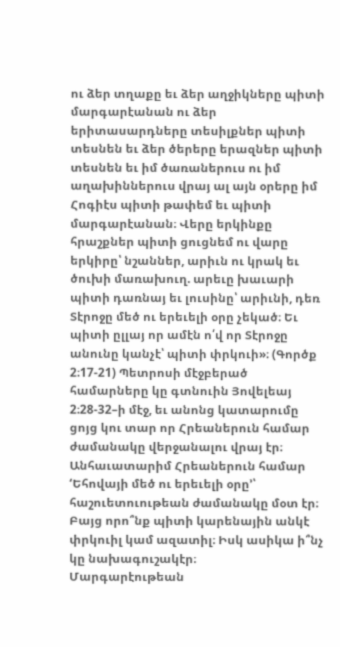ու ձեր տղաքը եւ ձեր աղջիկները պիտի մարգարէանան ու ձեր երիտասարդները տեսիլքներ պիտի տեսնեն եւ ձեր ծերերը երազներ պիտի տեսնեն եւ իմ ծառաներուս ու իմ աղախիններուս վրայ ալ այն օրերը իմ Հոգիէս պիտի թափեմ եւ պիտի մարգարէանան։ Վերը երկինքը հրաշքներ պիտի ցուցնեմ ու վարը երկիրը՝ նշաններ, արիւն ու կրակ եւ ծուխի մառախուղ. արեւը խաւարի պիտի դառնայ եւ լուսինը՝ արիւնի, դեռ Տէրոջը մեծ ու երեւելի օրը չեկած։ Եւ պիտի ըլլայ որ ամէն ո՛վ որ Տէրոջը անունը կանչէ՝ պիտի փրկուի»։ (Գործք 2։17-21) Պետրոսի մէջբերած համարները կը գտնուին Յովելեայ 2։28-32–ի մէջ, եւ անոնց կատարումը ցոյց կու տար որ Հրեաներուն համար ժամանակը վերջանալու վրայ էր։ Անհաւատարիմ Հրեաներուն համար ‘Եհովայի մեծ ու երեւելի օրը’՝ հաշուետուութեան ժամանակը մօտ էր։ Բայց որո՞նք պիտի կարենային անկէ փրկուիլ կամ ազատիլ։ Իսկ ասիկա ի՞նչ կը նախագուշակէր։
Մարգարէութեան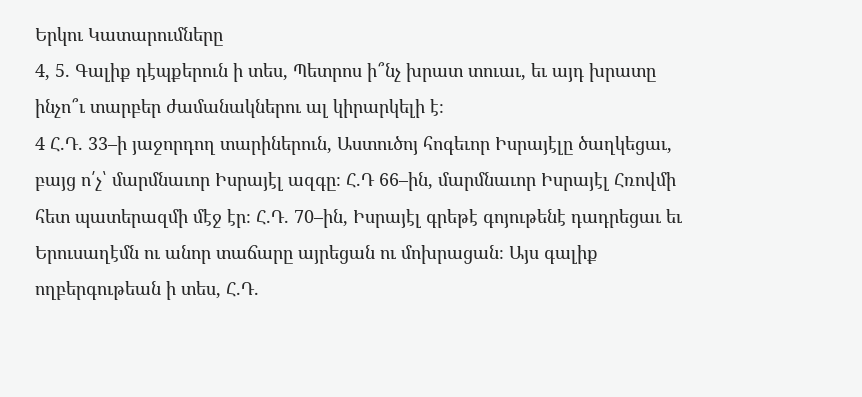Երկու Կատարումները
4, 5. Գալիք դէպքերուն ի տես, Պետրոս ի՞նչ խրատ տուաւ, եւ այդ խրատը ինչո՞ւ տարբեր ժամանակներու ալ կիրարկելի է։
4 Հ.Դ. 33–ի յաջորդող տարիներուն, Աստուծոյ հոգեւոր Իսրայէլը ծաղկեցաւ, բայց ո՛չ՝ մարմնաւոր Իսրայէլ ազգը։ Հ.Դ 66–ին, մարմնաւոր Իսրայէլ Հռովմի հետ պատերազմի մէջ էր։ Հ.Դ. 70–ին, Իսրայէլ գրեթէ գոյութենէ դադրեցաւ եւ Երուսաղէմն ու անոր տաճարը այրեցան ու մոխրացան։ Այս գալիք ողբերգութեան ի տես, Հ.Դ.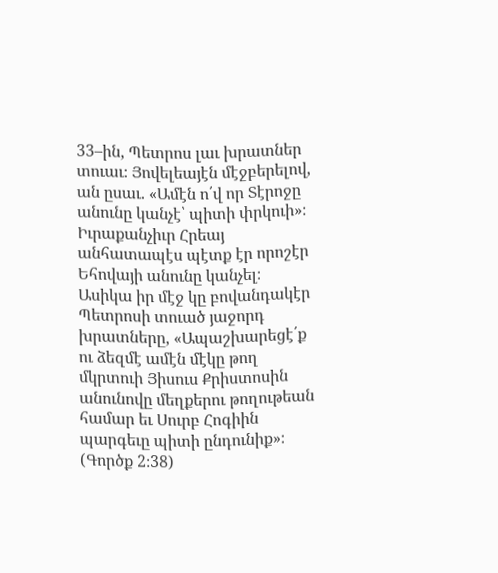33–ին, Պետրոս լաւ խրատներ տուաւ։ Յովելեայէն մէջբերելով, ան ըսաւ. «Ամէն ո՛վ որ Տէրոջը անունը կանչէ՝ պիտի փրկուի»։ Իւրաքանչիւր Հրեայ անհատապէս պէտք էր որոշէր Եհովայի անունը կանչել։ Ասիկա իր մէջ կը բովանդակէր Պետրոսի տուած յաջորդ խրատները, «Ապաշխարեցէ՛ք ու ձեզմէ ամէն մէկը թող մկրտուի Յիսուս Քրիստոսին անունովը մեղքերու թողութեան համար եւ Սուրբ Հոգիին պարգեւը պիտի ընդունիք»։ (Գործք 2։38)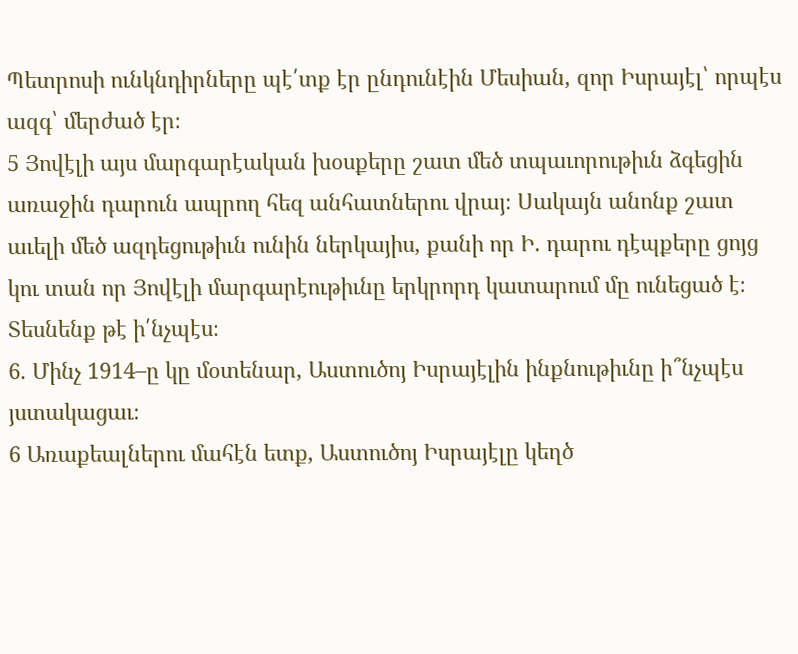Պետրոսի ունկնդիրները պէ՛տք էր ընդունէին Մեսիան, զոր Իսրայէլ՝ որպէս ազգ՝ մերժած էր։
5 Յովէլի այս մարգարէական խօսքերը շատ մեծ տպաւորութիւն ձգեցին առաջին դարուն ապրող հեզ անհատներու վրայ։ Սակայն անոնք շատ աւելի մեծ ազդեցութիւն ունին ներկայիս, քանի որ Ի. դարու դէպքերը ցոյց կու տան որ Յովէլի մարգարէութիւնը երկրորդ կատարում մը ունեցած է։ Տեսնենք թէ ի՛նչպէս։
6. Մինչ 1914–ը կը մօտենար, Աստուծոյ Իսրայէլին ինքնութիւնը ի՞նչպէս յստակացաւ։
6 Առաքեալներու մահէն ետք, Աստուծոյ Իսրայէլը կեղծ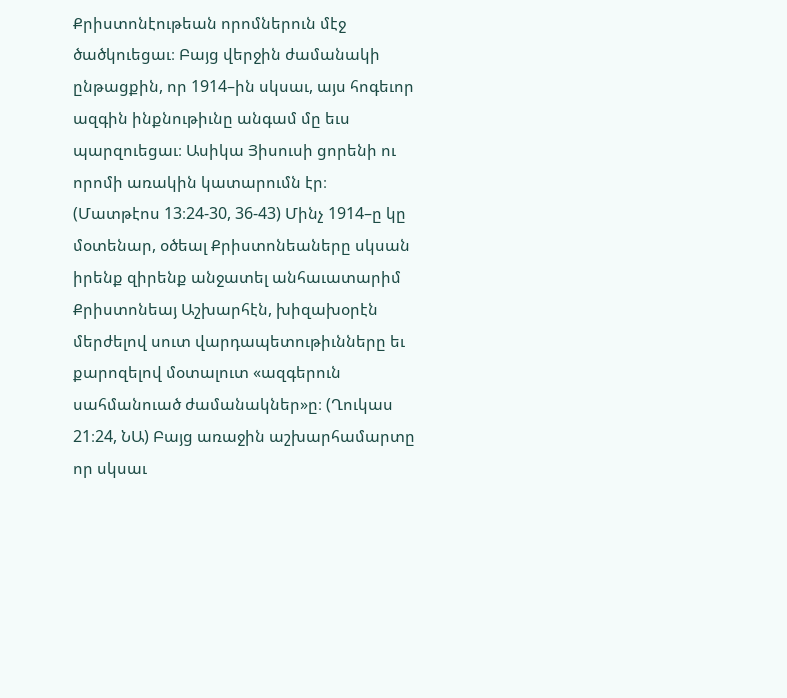Քրիստոնէութեան որոմներուն մէջ ծածկուեցաւ։ Բայց վերջին ժամանակի ընթացքին, որ 1914–ին սկսաւ, այս հոգեւոր ազգին ինքնութիւնը անգամ մը եւս պարզուեցաւ։ Ասիկա Յիսուսի ցորենի ու որոմի առակին կատարումն էր։ (Մատթէոս 13։24-30, 36-43) Մինչ 1914–ը կը մօտենար, օծեալ Քրիստոնեաները սկսան իրենք զիրենք անջատել անհաւատարիմ Քրիստոնեայ Աշխարհէն, խիզախօրէն մերժելով սուտ վարդապետութիւնները եւ քարոզելով մօտալուտ «ազգերուն սահմանուած ժամանակներ»ը։ (Ղուկաս 21։24, ՆԱ) Բայց առաջին աշխարհամարտը որ սկսաւ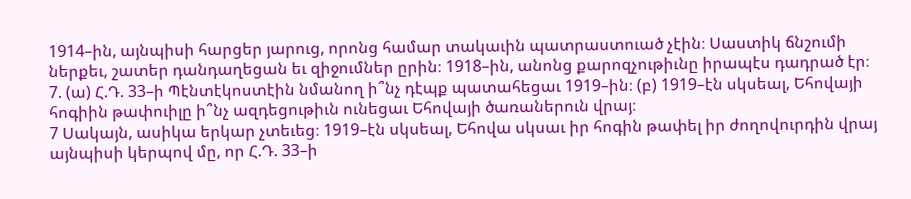1914–ին, այնպիսի հարցեր յարուց, որոնց համար տակաւին պատրաստուած չէին։ Սաստիկ ճնշումի ներքեւ, շատեր դանդաղեցան եւ զիջումներ ըրին։ 1918–ին, անոնց քարոզչութիւնը իրապէս դադրած էր։
7. (ա) Հ.Դ. 33–ի Պէնտէկոստէին նմանող ի՞նչ դէպք պատահեցաւ 1919–ին։ (բ) 1919–էն սկսեալ, Եհովայի հոգիին թափուիլը ի՞նչ ազդեցութիւն ունեցաւ Եհովայի ծառաներուն վրայ։
7 Սակայն, ասիկա երկար չտեւեց։ 1919–էն սկսեալ, Եհովա սկսաւ իր հոգին թափել իր ժողովուրդին վրայ այնպիսի կերպով մը, որ Հ.Դ. 33–ի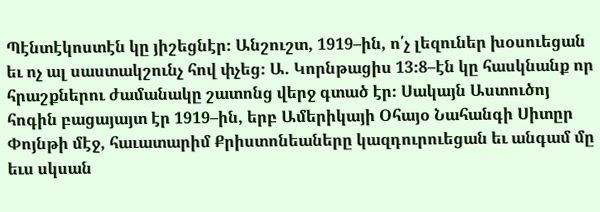Պէնտէկոստէն կը յիշեցնէր։ Անշուշտ, 1919–ին, ո՛չ լեզուներ խօսուեցան եւ ոչ ալ սաստակշունչ հով փչեց։ Ա. Կորնթացիս 13։8–էն կը հասկնանք որ հրաշքներու ժամանակը շատոնց վերջ գտած էր։ Սակայն Աստուծոյ հոգին բացայայտ էր 1919–ին, երբ Ամերիկայի Օհայօ Նահանգի Սիտըր Փոյնթի մէջ, հաւատարիմ Քրիստոնեաները կազդուրուեցան եւ անգամ մը եւս սկսան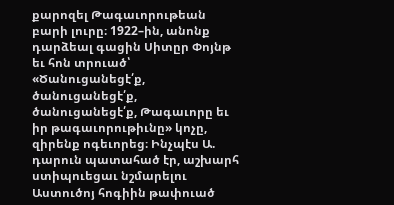քարոզել Թագաւորութեան բարի լուրը։ 1922–ին, անոնք դարձեալ գացին Սիտըր Փոյնթ եւ հոն տրուած՝ «Ծանուցանեցէ՛ք, ծանուցանեցէ՛ք, ծանուցանեցէ՛ք, Թագաւորը եւ իր թագաւորութիւնը» կոչը, զիրենք ոգեւորեց։ Ինչպէս Ա. դարուն պատահած էր, աշխարհ ստիպուեցաւ նշմարելու Աստուծոյ հոգիին թափուած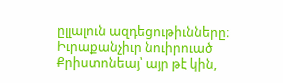ըլլալուն ազդեցութիւնները։ Իւրաքանչիւր նուիրուած Քրիստոնեայ՝ այր թէ կին,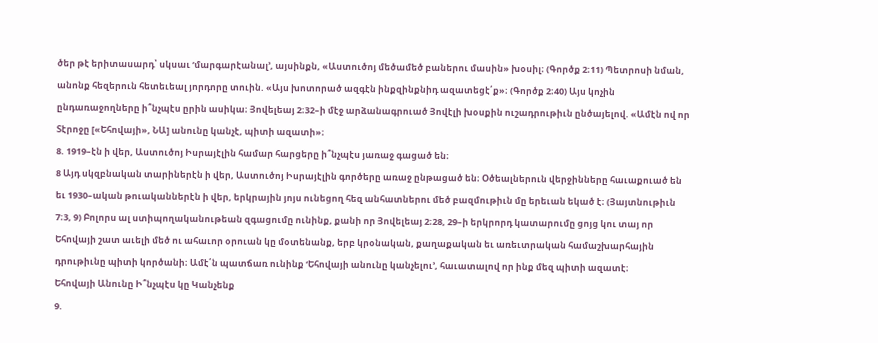ծեր թէ երիտասարդ՝ սկսաւ ‘մարգարէանալ’, այսինքն, «Աստուծոյ մեծամեծ բաներու մասին» խօսիլ։ (Գործք 2։11) Պետրոսի նման, անոնք հեզերուն հետեւեալ յորդորը տուին. «Այս խոտորած ազգէն ինքզինքնիդ ազատեցէ՛ք»։ (Գործք 2։40) Այս կոչին ընդառաջողները ի՞նչպէս ըրին ասիկա։ Յովելեայ 2։32–ի մէջ արձանագրուած Յովէլի խօսքին ուշադրութիւն ընծայելով. «Ամէն ով որ Տէրոջը [«Եհովայի», ՆԱ] անունը կանչէ, պիտի ազատի»։
8. 1919–էն ի վեր, Աստուծոյ Իսրայէլին համար հարցերը ի՞նչպէս յառաջ գացած են։
8 Այդ սկզբնական տարիներէն ի վեր, Աստուծոյ Իսրայէլին գործերը առաջ ընթացած են։ Օծեալներուն վերջինները հաւաքուած են եւ 1930–ական թուականներէն ի վեր, երկրային յոյս ունեցող հեզ անհատներու մեծ բազմութիւն մը երեւան եկած է։ (Յայտնութիւն 7։3, 9) Բոլորս ալ ստիպողականութեան զգացումը ունինք, քանի որ Յովելեայ 2։28, 29–ի երկրորդ կատարումը ցոյց կու տայ որ Եհովայի շատ աւելի մեծ ու ահաւոր օրուան կը մօտենանք, երբ կրօնական, քաղաքական եւ առեւտրական համաշխարհային դրութիւնը պիտի կործանի։ Ամէ՛ն պատճառ ունինք ‘Եհովայի անունը կանչելու’, հաւատալով որ ինք մեզ պիտի ազատէ։
Եհովայի Անունը Ի՞նչպէս կը Կանչենք
9.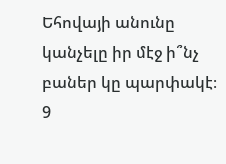Եհովայի անունը կանչելը իր մէջ ի՞նչ բաներ կը պարփակէ։
9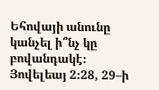Եհովայի անունը կանչել ի՞նչ կը բովանդակէ։ Յովելեայ 2։28, 29–ի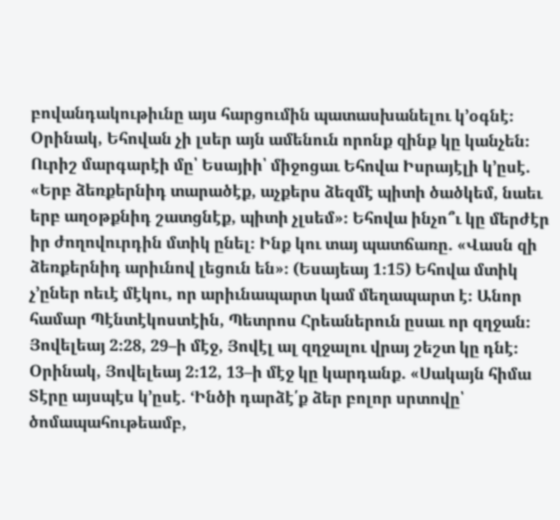բովանդակութիւնը այս հարցումին պատասխանելու կ’օգնէ։ Օրինակ, Եհովան չի լսեր այն ամենուն որոնք զինք կը կանչեն։ Ուրիշ մարգարէի մը՝ Եսայիի՝ միջոցաւ Եհովա Իսրայէլի կ’ըսէ. «Երբ ձեռքերնիդ տարածէք, աչքերս ձեզմէ պիտի ծածկեմ, նաեւ երբ աղօթքնիդ շատցնէք, պիտի չլսեմ»։ Եհովա ինչո՞ւ կը մերժէր իր ժողովուրդին մտիկ ընել։ Ինք կու տայ պատճառը. «Վասն զի ձեռքերնիդ արիւնով լեցուն են»։ (Եսայեայ 1։15) Եհովա մտիկ չ’ըներ ոեւէ մէկու, որ արիւնապարտ կամ մեղապարտ է։ Անոր համար Պէնտէկոստէին, Պետրոս Հրեաներուն ըսաւ որ զղջան։ Յովելեայ 2։28, 29–ի մէջ, Յովէլ ալ զղջալու վրայ շեշտ կը դնէ։ Օրինակ, Յովելեայ 2։12, 13–ի մէջ կը կարդանք. «Սակայն հիմա Տէրը այսպէս կ’ըսէ. ‘Ինծի դարձէ՛ք ձեր բոլոր սրտովը՝ ծոմապահութեամբ,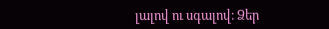լալով ու սգալով։ Ձեր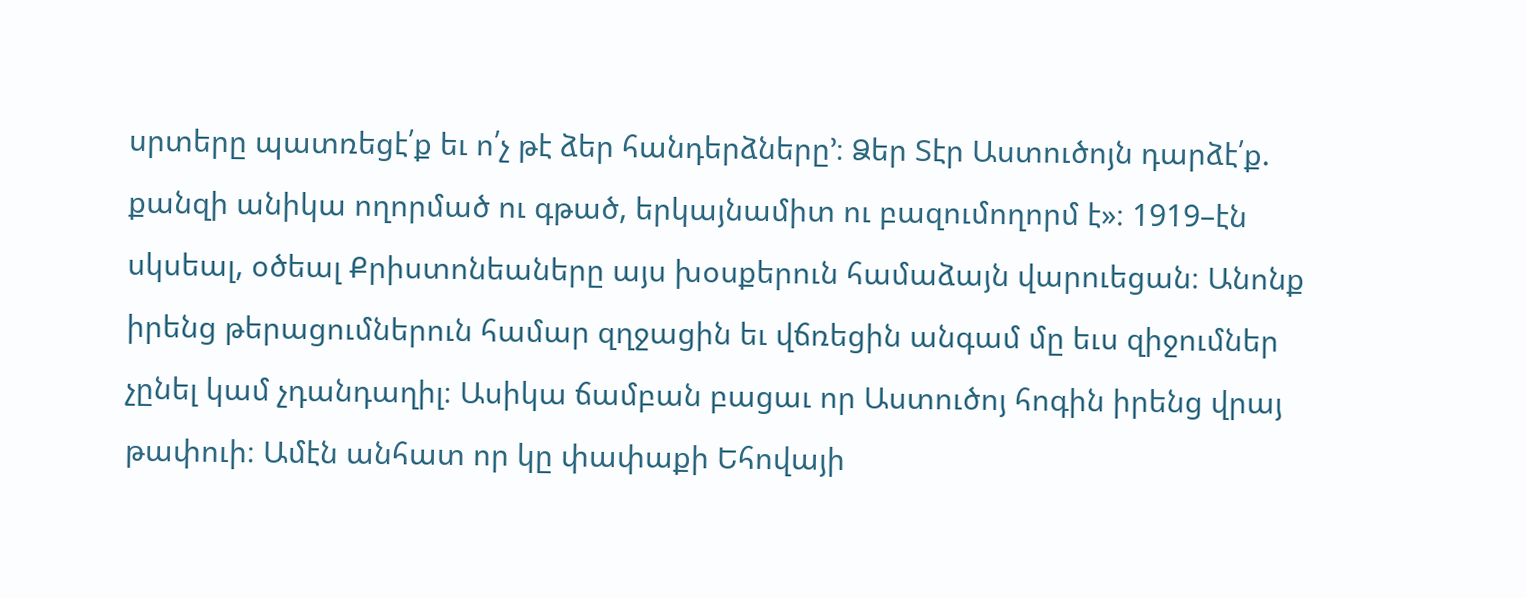սրտերը պատռեցէ՛ք եւ ո՛չ թէ ձեր հանդերձները’։ Ձեր Տէր Աստուծոյն դարձէ՛ք. քանզի անիկա ողորմած ու գթած, երկայնամիտ ու բազումողորմ է»։ 1919–էն սկսեալ, օծեալ Քրիստոնեաները այս խօսքերուն համաձայն վարուեցան։ Անոնք իրենց թերացումներուն համար զղջացին եւ վճռեցին անգամ մը եւս զիջումներ չընել կամ չդանդաղիլ։ Ասիկա ճամբան բացաւ որ Աստուծոյ հոգին իրենց վրայ թափուի։ Ամէն անհատ որ կը փափաքի Եհովայի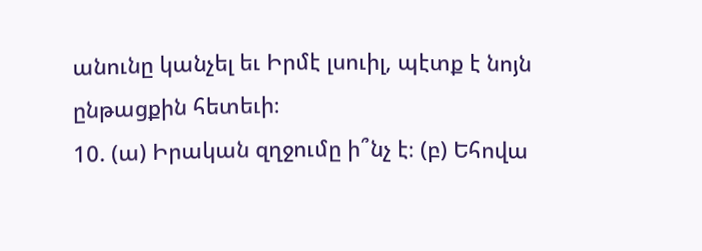անունը կանչել եւ Իրմէ լսուիլ, պէտք է նոյն ընթացքին հետեւի։
10. (ա) Իրական զղջումը ի՞նչ է։ (բ) Եհովա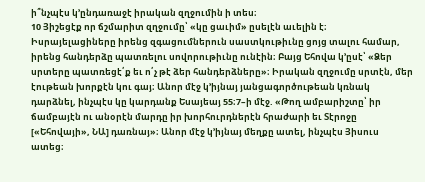ի՞նչպէս կ’ընդառաջէ իրական զղջումին ի տես։
10 Յիշեցէք որ ճշմարիտ զղջումը՝ «կը ցաւիմ» ըսելէն աւելին է։ Իսրայելացիները իրենց զգացումներուն սաստկութիւնը ցոյց տալու համար, իրենց հանդերձը պատռելու սովորութիւնը ունէին։ Բայց Եհովա կ’ըսէ՝ «Ձեր սրտերը պատռեցէ՛ք եւ ո՛չ թէ ձեր հանդերձները»։ Իրական զղջումը սրտէն, մեր էութեան խորքէն կու գայ։ Անոր մէջ կ’իյնայ յանցագործութեան կռնակ դարձնել, ինչպէս կը կարդանք Եսայեայ 55։7–ի մէջ. «Թող ամբարիշտը՝ իր ճամբայէն ու անօրէն մարդը իր խորհուրդներէն հրաժարի եւ Տէրոջը [«Եհովայի», ՆԱ] դառնայ»։ Անոր մէջ կ’իյնայ մեղքը ատել, ինչպէս Յիսուս ատեց։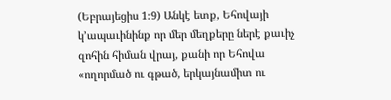(Եբրայեցիս 1։9) Անկէ ետք, Եհովայի կ’ապաւինինք որ մեր մեղքերը ներէ քաւիչ զոհին հիման վրայ, քանի որ Եհովա «ողորմած ու գթած, երկայնամիտ ու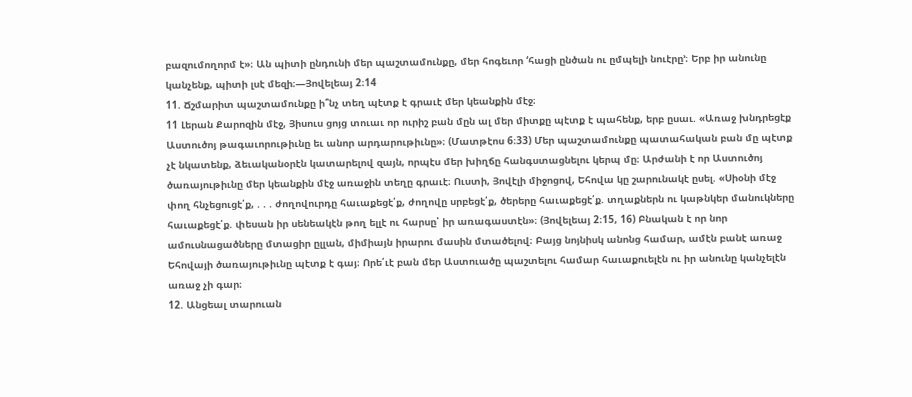բազումողորմ է»։ Ան պիտի ընդունի մեր պաշտամունքը, մեր հոգեւոր ‘հացի ընծան ու ըմպելի նուէրը’։ Երբ իր անունը կանչենք, պիտի լսէ մեզի։—Յովելեայ 2։14
11. Ճշմարիտ պաշտամունքը ի՞նչ տեղ պէտք է գրաւէ մեր կեանքին մէջ։
11 Լերան Քարոզին մէջ, Յիսուս ցոյց տուաւ որ ուրիշ բան մըն ալ մեր միտքը պէտք է պահենք, երբ ըսաւ. «Առաջ խնդրեցէք Աստուծոյ թագաւորութիւնը եւ անոր արդարութիւնը»։ (Մատթէոս 6։33) Մեր պաշտամունքը պատահական բան մը պէտք չէ նկատենք, ձեւականօրէն կատարելով զայն, որպէս մեր խիղճը հանգստացնելու կերպ մը։ Արժանի է որ Աստուծոյ ծառայութիւնը մեր կեանքին մէջ առաջին տեղը գրաւէ։ Ուստի, Յովէլի միջոցով, Եհովա կը շարունակէ ըսել. «Սիօնի մէջ փող հնչեցուցէ՛ք, . . . ժողովուրդը հաւաքեցէ՛ք, ժողովը սրբեցէ՛ք, ծերերը հաւաքեցէ՛ք. տղաքներն ու կաթնկեր մանուկները հաւաքեցէ՛ք. փեսան իր սենեակէն թող ելլէ ու հարսը՝ իր առագաստէն»։ (Յովելեայ 2։15, 16) Բնական է որ նոր ամուսնացածները մտացիր ըլլան, միմիայն իրարու մասին մտածելով։ Բայց նոյնիսկ անոնց համար, ամէն բանէ առաջ Եհովայի ծառայութիւնը պէտք է գայ։ Որե՛ւէ բան մեր Աստուածը պաշտելու համար հաւաքուելէն ու իր անունը կանչելէն առաջ չի գար։
12. Անցեալ տարուան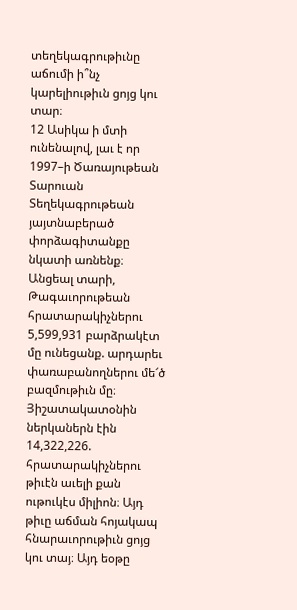տեղեկագրութիւնը աճումի ի՞նչ կարելիութիւն ցոյց կու տար։
12 Ասիկա ի մտի ունենալով, լաւ է որ 1997–ի Ծառայութեան Տարուան Տեղեկագրութեան յայտնաբերած փորձագիտանքը նկատի առնենք։ Անցեալ տարի, Թագաւորութեան հրատարակիչներու 5,599,931 բարձրակէտ մը ունեցանք. արդարեւ փառաբանողներու մե՜ծ բազմութիւն մը։ Յիշատակատօնին ներկաներն էին 14,322,226. հրատարակիչներու թիւէն աւելի քան ութուկէս միլիոն։ Այդ թիւը աճման հոյակապ հնարաւորութիւն ցոյց կու տայ։ Այդ եօթը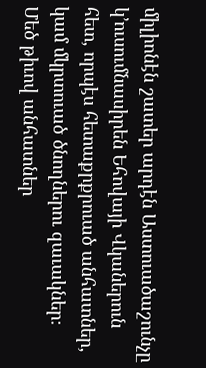միլիոնէն շատեր արդէն Աստուածաշունչը կ’ուսումնասիրեն Եհովայի Վկաներուն հետ, որպէս հետաքրքրուած անհատներ, կամ մկրտուած ծնողներու զաւակներ։ Մեծ թիւով անհատներ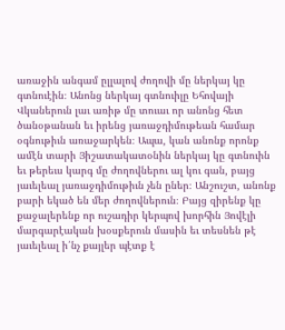առաջին անգամ ըլլալով ժողովի մը ներկայ կը գտնուէին։ Անոնց ներկայ գտնուիլը Եհովայի Վկաներուն լաւ առիթ մը տուաւ որ անոնց հետ ծանօթանան եւ իրենց յառաջդիմութեան համար օգնութիւն առաջարկեն։ Ապա, կան անոնք որոնք ամէն տարի Յիշատակատօնին ներկայ կը գտնուին եւ թերեւս կարգ մը ժողովներու ալ կու գան, բայց յաւելեալ յառաջդիմութիւն չեն ըներ։ Անշուշտ, անոնք բարի եկած են մեր ժողովներուն։ Բայց զիրենք կը քաջալերենք որ ուշադիր կերպով խորհին Յովէլի մարգարէական խօսքերուն մասին եւ տեսնեն թէ յաւելեալ ի՛նչ քայլեր պէտք է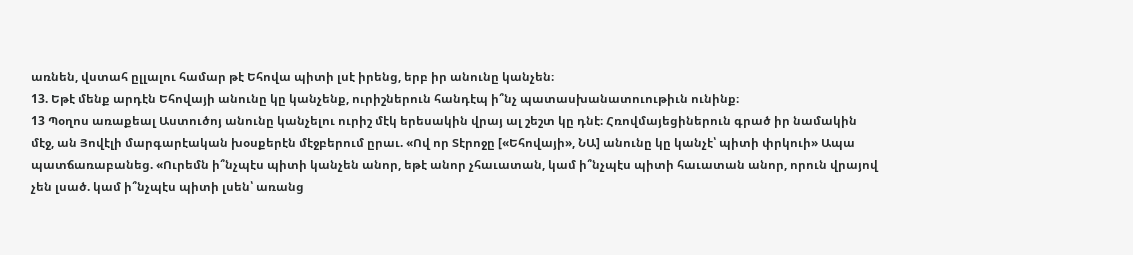առնեն, վստահ ըլլալու համար թէ Եհովա պիտի լսէ իրենց, երբ իր անունը կանչեն։
13. Եթէ մենք արդէն Եհովայի անունը կը կանչենք, ուրիշներուն հանդէպ ի՞նչ պատասխանատուութիւն ունինք։
13 Պօղոս առաքեալ Աստուծոյ անունը կանչելու ուրիշ մէկ երեսակին վրայ ալ շեշտ կը դնէ։ Հռովմայեցիներուն գրած իր նամակին մէջ, ան Յովէլի մարգարէական խօսքերէն մէջբերում ըրաւ. «Ով որ Տէրոջը [«Եհովայի», ՆԱ] անունը կը կանչէ՝ պիտի փրկուի» Ապա պատճառաբանեց. «Ուրեմն ի՞նչպէս պիտի կանչեն անոր, եթէ անոր չհաւատան, կամ ի՞նչպէս պիտի հաւատան անոր, որուն վրայով չեն լսած. կամ ի՞նչպէս պիտի լսեն՝ առանց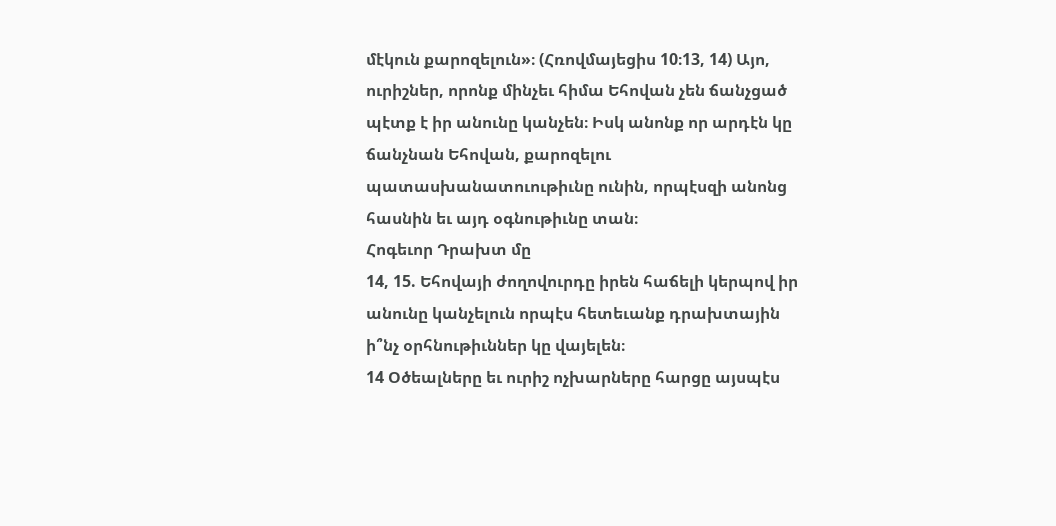մէկուն քարոզելուն»։ (Հռովմայեցիս 10։13, 14) Այո, ուրիշներ, որոնք մինչեւ հիմա Եհովան չեն ճանչցած պէտք է իր անունը կանչեն։ Իսկ անոնք որ արդէն կը ճանչնան Եհովան, քարոզելու պատասխանատուութիւնը ունին, որպէսզի անոնց հասնին եւ այդ օգնութիւնը տան։
Հոգեւոր Դրախտ մը
14, 15. Եհովայի ժողովուրդը իրեն հաճելի կերպով իր անունը կանչելուն որպէս հետեւանք դրախտային ի՞նչ օրհնութիւններ կը վայելեն։
14 Օծեալները եւ ուրիշ ոչխարները հարցը այսպէս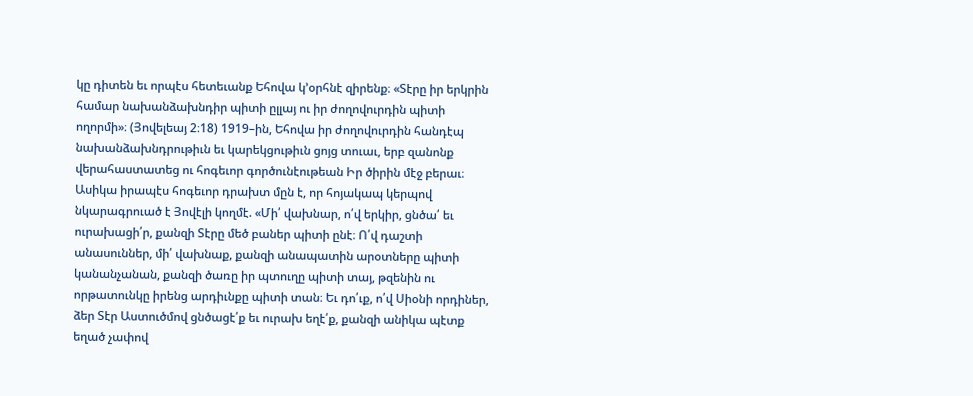կը դիտեն եւ որպէս հետեւանք Եհովա կ’օրհնէ զիրենք։ «Տէրը իր երկրին համար նախանձախնդիր պիտի ըլլայ ու իր ժողովուրդին պիտի ողորմի»։ (Յովելեայ 2։18) 1919–ին, Եհովա իր ժողովուրդին հանդէպ նախանձախնդրութիւն եւ կարեկցութիւն ցոյց տուաւ, երբ զանոնք վերահաստատեց ու հոգեւոր գործունէութեան Իր ծիրին մէջ բերաւ։ Ասիկա իրապէս հոգեւոր դրախտ մըն է, որ հոյակապ կերպով նկարագրուած է Յովէլի կողմէ. «Մի՛ վախնար, ո՛վ երկիր, ցնծա՛ եւ ուրախացի՛ր, քանզի Տէրը մեծ բաներ պիտի ընէ։ Ո՛վ դաշտի անասուններ, մի՛ վախնաք, քանզի անապատին արօտները պիտի կանանչանան, քանզի ծառը իր պտուղը պիտի տայ, թզենին ու որթատունկը իրենց արդիւնքը պիտի տան։ Եւ դո՛ւք, ո՛վ Սիօնի որդիներ, ձեր Տէր Աստուծմով ցնծացէ՛ք եւ ուրախ եղէ՛ք, քանզի անիկա պէտք եղած չափով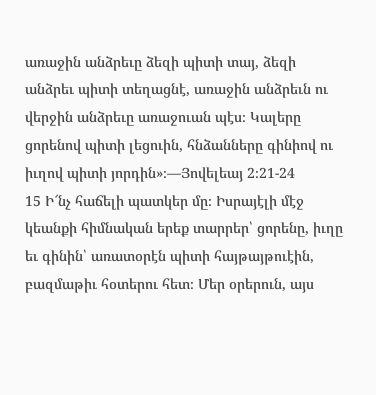առաջին անձրեւը ձեզի պիտի տայ, ձեզի անձրեւ պիտի տեղացնէ, առաջին անձրեւն ու վերջին անձրեւը առաջուան պէս։ Կալերը ցորենով պիտի լեցուին, հնձանները գինիով ու իւղով պիտի յորդին»։—Յովելեայ 2։21-24
15 Ի՜նչ հաճելի պատկեր մը։ Իսրայէլի մէջ կեանքի հիմնական երեք տարրեր՝ ցորենը, իւղը եւ գինին՝ առատօրէն պիտի հայթայթուէին, բազմաթիւ հօտերու հետ։ Մեր օրերուն, այս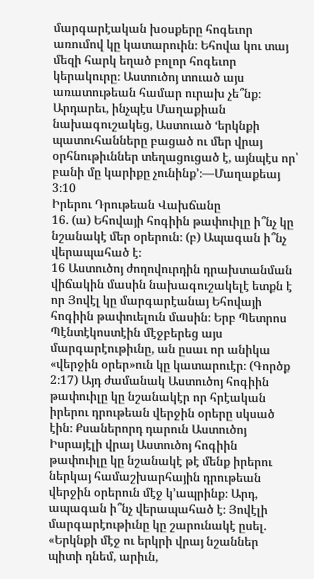մարգարէական խօսքերը հոգեւոր առումով կը կատարուին։ Եհովա կու տայ մեզի հարկ եղած բոլոր հոգեւոր կերակուրը։ Աստուծոյ տուած այս առատութեան համար ուրախ չե՞նք։ Արդարեւ, ինչպէս Մաղաքիան նախագուշակեց, Աստուած ‘երկնքի պատուհանները բացած ու մեր վրայ օրհնութիւններ տեղացուցած է, այնպէս որ՝ բանի մը կարիքը չունինք’։—Մաղաքեայ 3։10
Իրերու Դրութեան Վախճանը
16. (ա) Եհովայի հոգիին թափուիլը ի՞նչ կը նշանակէ մեր օրերուն։ (բ) Ապագան ի՞նչ վերապահած է։
16 Աստուծոյ ժողովուրդին դրախտանման վիճակին մասին նախագուշակելէ ետքն է որ Յովէլ կը մարգարէանայ Եհովայի հոգիին թափուելուն մասին։ Երբ Պետրոս Պէնտէկոստէին մէջբերեց այս մարգարէութիւնը, ան ըսաւ որ անիկա «վերջին օրեր»ուն կը կատարուէր։ (Գործք 2։17) Այդ ժամանակ Աստուծոյ հոգիին թափուիլը կը նշանակէր որ հրէական իրերու դրութեան վերջին օրերը սկսած էին։ Քսաներորդ դարուն Աստուծոյ Իսրայէլի վրայ Աստուծոյ հոգիին թափուիլը կը նշանակէ թէ մենք իրերու ներկայ համաշխարհային դրութեան վերջին օրերուն մէջ կ’ապրինք։ Արդ, ապագան ի՞նչ վերապահած է։ Յովէլի մարգարէութիւնը կը շարունակէ ըսել. «Երկնքի մէջ ու երկրի վրայ նշաններ պիտի դնեմ, արիւն,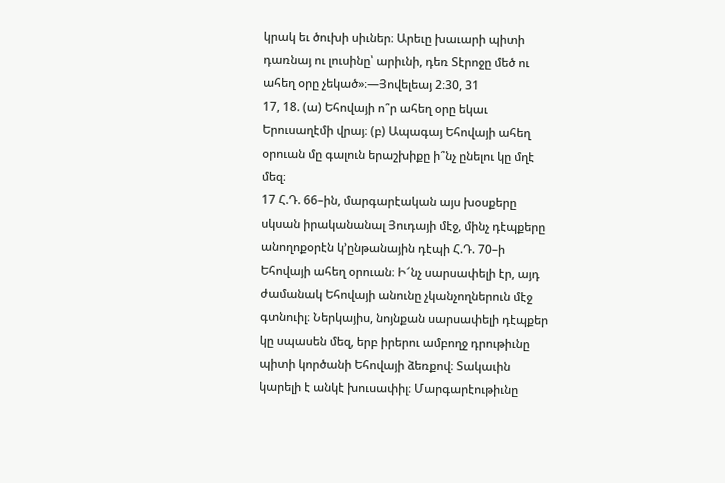կրակ եւ ծուխի սիւներ։ Արեւը խաւարի պիտի դառնայ ու լուսինը՝ արիւնի, դեռ Տէրոջը մեծ ու ահեղ օրը չեկած»։—Յովելեայ 2։30, 31
17, 18. (ա) Եհովայի ո՞ր ահեղ օրը եկաւ Երուսաղէմի վրայ։ (բ) Ապագայ Եհովայի ահեղ օրուան մը գալուն երաշխիքը ի՞նչ ընելու կը մղէ մեզ։
17 Հ.Դ. 66–ին, մարգարէական այս խօսքերը սկսան իրականանալ Յուդայի մէջ, մինչ դէպքերը անողոքօրէն կ’ընթանային դէպի Հ.Դ. 70–ի Եհովայի ահեղ օրուան։ Ի՜նչ սարսափելի էր, այդ ժամանակ Եհովայի անունը չկանչողներուն մէջ գտնուիլ։ Ներկայիս, նոյնքան սարսափելի դէպքեր կը սպասեն մեզ, երբ իրերու ամբողջ դրութիւնը պիտի կործանի Եհովայի ձեռքով։ Տակաւին կարելի է անկէ խուսափիլ։ Մարգարէութիւնը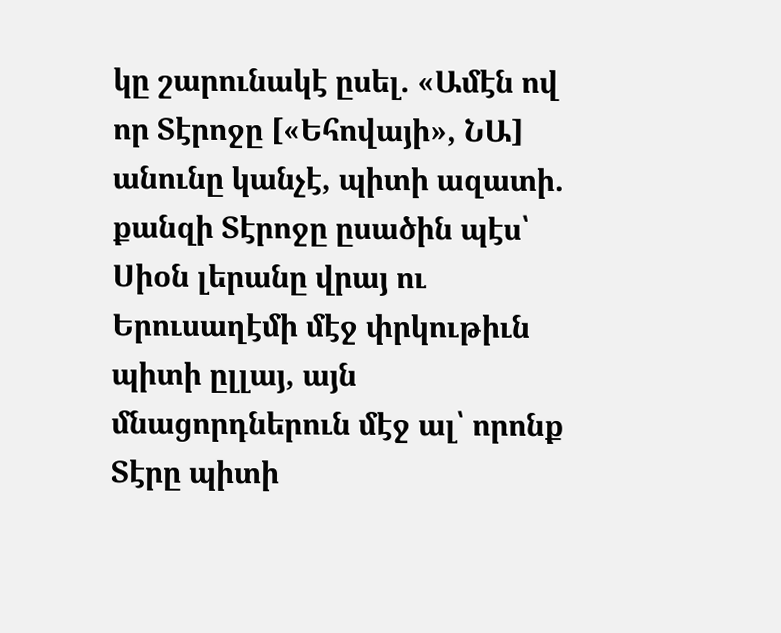կը շարունակէ ըսել. «Ամէն ով որ Տէրոջը [«Եհովայի», ՆԱ] անունը կանչէ, պիտի ազատի. քանզի Տէրոջը ըսածին պէս՝ Սիօն լերանը վրայ ու Երուսաղէմի մէջ փրկութիւն պիտի ըլլայ, այն մնացորդներուն մէջ ալ՝ որոնք Տէրը պիտի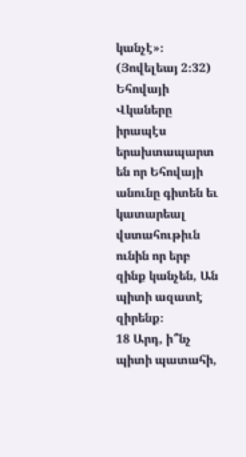կանչէ»։ (Յովելեայ 2։32) Եհովայի Վկաները իրապէս երախտապարտ են որ Եհովայի անունը գիտեն եւ կատարեալ վստահութիւն ունին որ երբ զինք կանչեն, Ան պիտի ազատէ զիրենք։
18 Արդ, ի՞նչ պիտի պատահի,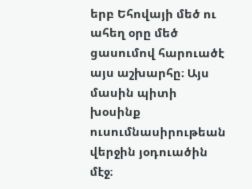երբ Եհովայի մեծ ու ահեղ օրը մեծ ցասումով հարուածէ այս աշխարհը։ Այս մասին պիտի խօսինք ուսումնասիրութեան վերջին յօդուածին մէջ։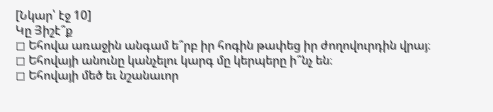[Նկար՝ էջ 10]
Կը Յիշէ՞ք
◻ Եհովա առաջին անգամ ե՞րբ իր հոգին թափեց իր ժողովուրդին վրայ։
◻ Եհովայի անունը կանչելու կարգ մը կերպերը ի՞նչ են։
◻ Եհովայի մեծ եւ նշանաւոր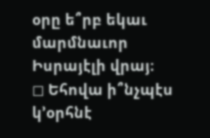օրը ե՞րբ եկաւ մարմնաւոր Իսրայէլի վրայ։
◻ Եհովա ի՞նչպէս կ’օրհնէ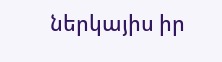ներկայիս իր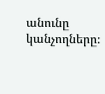անունը կանչողները։